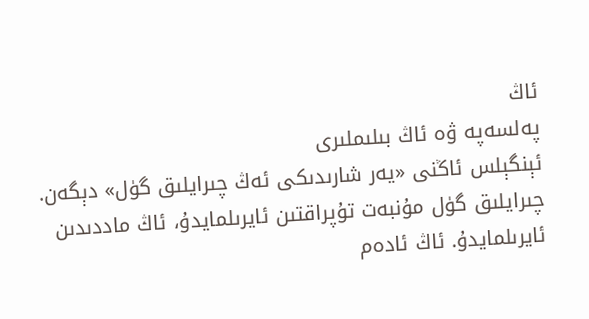ئاڭ
پەلسەپە ۋە ئاڭ بىلىملىرى
ئېنگېلس ئاڭنى «يەر شارىدىكى ئەڭ چىرايلىق گۈل» دېگەن. چىرايلىق گۈل مۇنبەت تۇپراقتىن ئايرىلمايدۇ، ئاڭ ماددىدىن ئايرىلمايدۇ. ئاڭ ئادەم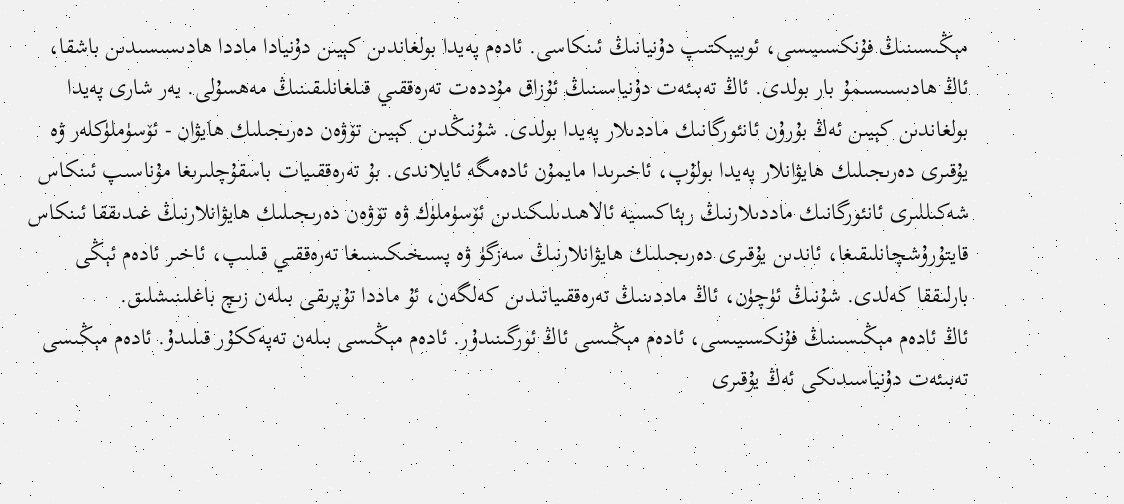مېڭىسىنىڭ فۇنكسىيىسى، ئوبيېكتىپ دۇنيانىڭ ئىنكاسى. ئادەم پەيدا بولغاندىن كېيىن دۇنيادا ماددا ھادىسىسىدىن باشقا، ئاڭ ھادىسىسىمۇ بار بولدى. ئاڭ تەبىئەت دۇنياسىنىڭ ئۇزاق مۇددەت تەرەققىي قىلغانلىقىنىڭ مەھسۇلى. يەر شارى پەيدا بولغاندىن كېيىن ئەڭ بۇرۇن ئانئورگانىك ماددىلار پەيدا بولدى. شۇنىڭدىن كېيىن تۆۋەن دەرىجىلىك ھايۋان - ئۆسۈملۈكلەر ۋە يۇقىرى دەرىجىلىك ھايۋانلار پەيدا بولۇپ، ئاخىرىدا مايمۇن ئادەمگە ئايلاندى. بۇ تەرەققىيات باسقۇچلىرىغا مۇناسىپ ئىنكاس شەكىللىرى ئانئورگانىك ماددىلارنىڭ رېئاكسىيە ئالاھىدىلىكىدىن ئۆسۈملۈك ۋە تۆۋەن دەرىجىلىك ھايۋانلارنىڭ غىدىققا ئىنكاس قايتۇرۇشچانلىقىغا، ئاندىن يۇقىرى دەرىجىلىك ھايۋانلارنىڭ سەزگۈ ۋە پسىخىكىسىغا تەرەققىي قىلىپ، ئاخىر ئادەم ئېڭى بارلىققا كەلدى. شۇنىڭ ئۈچۈن، ئاڭ ماددىنىڭ تەرەققىياتىدىن كەلگەن، ئۇ ماددا تۇپرىقى بىلەن زىچ باغلىنىشلىق.
ئاڭ ئادەم مېڭىسىنىڭ فۇنكسىيىسى، ئادەم مېڭىسى ئاڭ ئورگىنىدۇر. ئادەم مېڭىسى بىلەن تەپەككۇر قىلىدۇ. ئادەم مېڭىسى تەبىئەت دۇنياسىدىكى ئەڭ يۇقىرى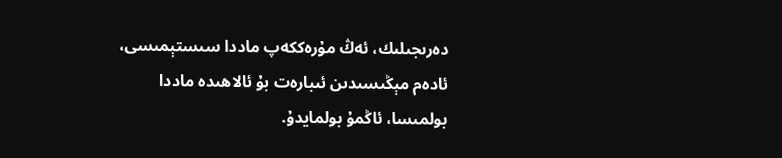دەرىجىلىك، ئەڭ مۇرەككەپ ماددا سىستېمىسى، ئادەم مېڭىسىدىن ئىبارەت بۇ ئالاھىدە ماددا بولمىسا، ئاڭمۇ بولمايدۇ.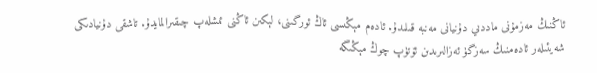ئاڭنىڭ مەزمۇنى ماددىي دۇنيانى مەنبە قىلىدۇ. ئادەم مېڭىسى ئاڭ ئورگىنى، لېكىن ئاڭنى ئىشلەپ چىقىرالمايدۇ. تاشقى دۇنيادىكى شەيئىلەر ئادەمنىڭ سەزگۈ ئەزالىرىدىن ئۆتۈپ چوڭ مېڭىگە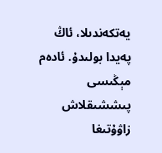يەتكەندىلا، ئاڭ پەيدا بولىدۇ. ئادەم مېڭىسى پىششىقلاش زاۋۇتىغا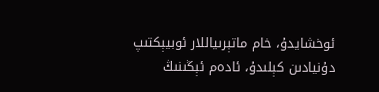ئوخشايدۇ، خام ماتېرىياللار ئوبيېكتىپ دۇنيادىن كېلىدۇ، ئادەم ئېڭىنىڭ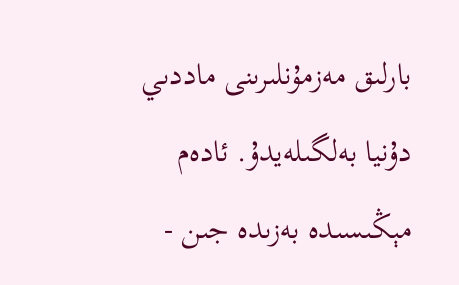بارلىق مەزمۇنلىرىنى ماددىي دۇنيا بەلگىلەيدۇ. ئادەم مېڭىسىدە بەزىدە جىن -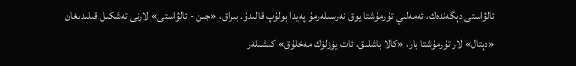ئالۋاستى دېگەندەك، ئەمەلىي تۇرمۇشتا يوق نەرسىلەرمۇ پەيدا بولۇپ قالىدۇ. بىراق، «جىن - ئالۋاستى» لارنى تەشكىل قىلىدىغان «دېتال» لار تۇرمۇشتا بار، «كالا باشلىق، ئات يۈزلۈك مەخلۇق» كىشىلەر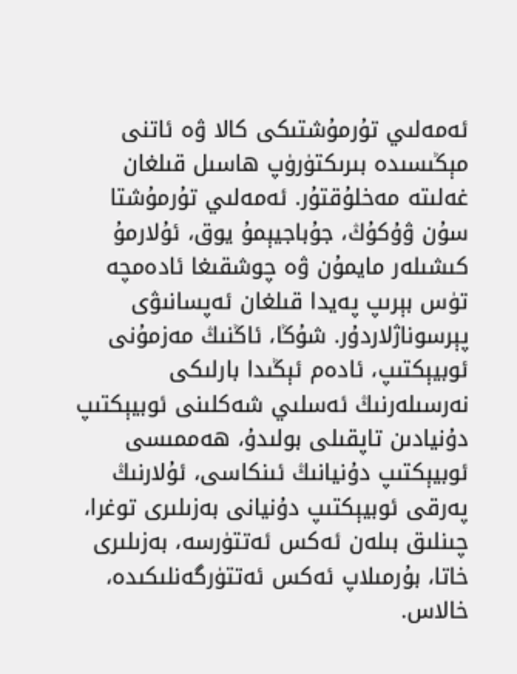ئەمەلىي تۇرمۇشتىكى كالا ۋە ئاتنى مېڭىسىدە بىرىكتۈرۈپ ھاسىل قىلغان غەلىتە مەخلۇقتۇر. ئەمەلىي تۇرمۇشتا سۇن ۋۇكۇڭ، جۇباجيېمۇ يوق، ئۇلارمۇ كىشىلەر مايمۇن ۋە چوشقىغا ئادەمچە تۈس بېرىپ پەيدا قىلغان ئەپسانىۋى پېرسوناژلاردۇر. شۇڭا، ئاڭنىڭ مەزمۇنى ئوبيېكتىپ، ئادەم ئېڭىدا بارلىكى نەرسىلەرنىڭ ئەسلىي شەكلىنى ئوبيېكتىپ دۇنيادىن تاپقىلى بولىدۇ، ھەممىسى ئوبيېكتىپ دۇنيانىڭ ئىنكاسى، ئۇلارنىڭ پەرقى ئوبيېكتىپ دۇنيانى بەزىلىرى توغرا، چىنلىق بىلەن ئەكس ئەتتۈرسە، بەزىلىرى خاتا، بۇرمىلاپ ئەكس ئەتتۈرگەنلىكىدە، خالاس.